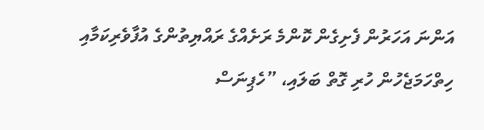އަންނަ އަހަރުން ފެށިގެން ކޮންމެ ރަށެއްގެ ރައްޔިތުންގެ އުފާވެރިކަމާއި ހިތްހަމަޖެހުން ހުރި ގޮތް ބަލައި، ”ހެޕިނަސް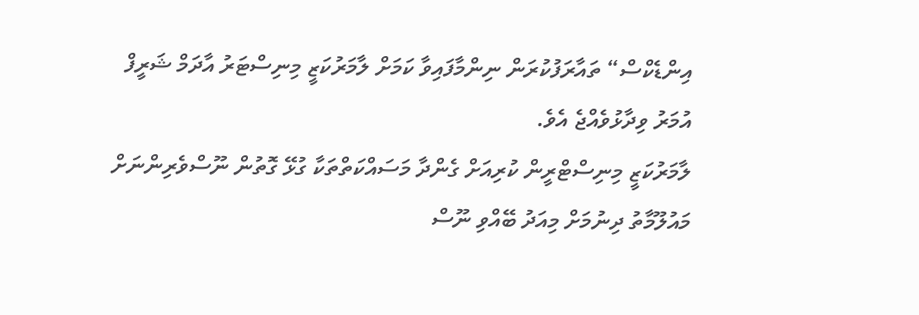އިންޑެކްސް“ ތައާރަފުކުރަން ނިންމާފައިވާ ކަމަށް ލާމަރުކަޒީ މިނިސްޓަރު އާދަމް ޝަރީފް އުމަރު ވިދާޅުވެއްޖެ އެވެ.
ލާމަރުކަޒީ މިނިސްޓްރީން ކުރިއަށް ގެންދާ މަސައްކަތްތަކާ ގުޅޭ ގޮތުން ނޫސްވެރިންނަށް މައުލޫމާތު ދިނުމަށް މިއަދު ބޭއްވި ނޫސް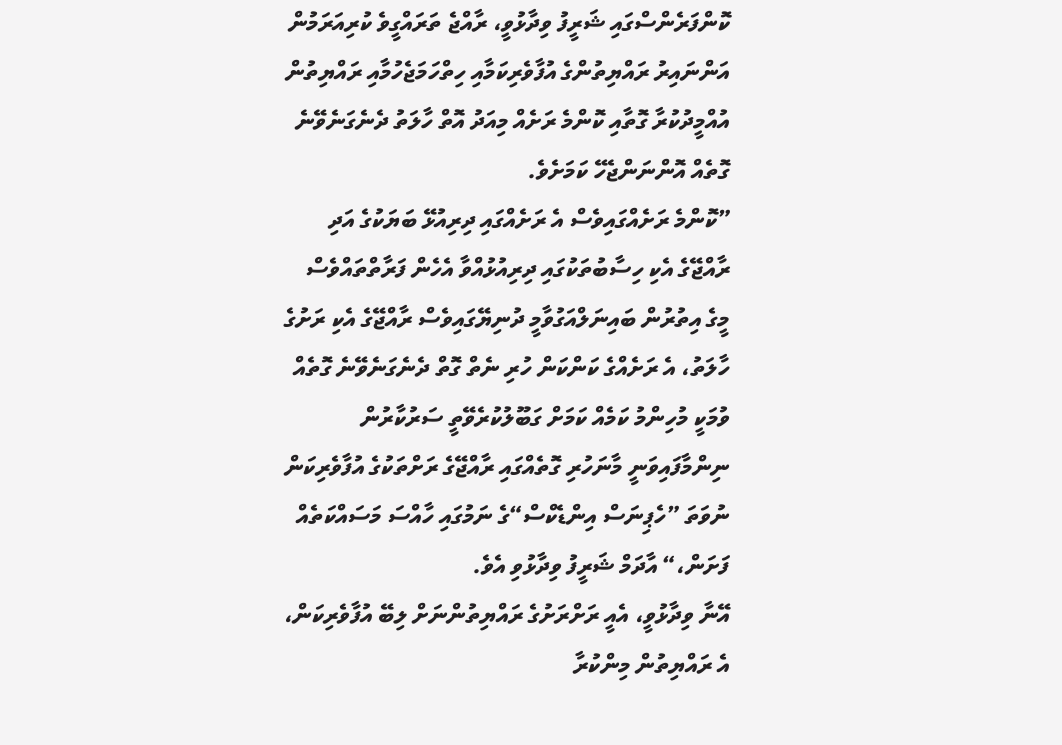ކޮންފަރެންސްގައި ޝަރީފު ވިދާޅުވީ، ރާއްޖެ ތަރައްގީވެ ކުރިއަރަމުން އަންނައިރު ރައްޔިތުންގެ އުފާވެރިކަމާއި ހިތްހަމަޖެހުމާއި ރައްޔިތުން އުއްމީދުކުރާ ގޮތާއި ކޮންމެ ރަށެއް މިއަދު އޮތް ހާލަތު ދެނެގަނެވޭނެ ގޮތެއް އޮންނަންޖެހޭ ކަމަށެވެ.
”ކޮންމެ ރަށެއްގައިވެސް އެ ރަށެއްގައި ދިރިއުޅޭ ބަޔަކުގެ އަދި ރާއްޖޭގެ އެކި ހިސާބުތަކުގައި ދިރިއުޅުއްވާ އެހެން ފަރާތްތައްވެސް މީގެ އިތުރުން ބައިނަލްއަގުވާމީ ދުނިޔޭގައިވެސް ރާއްޖޭގެ އެކި ރަށުގެ ހާލަތު، އެ ރަށެއްގެ ކަންކަން ހުރި ނެތް ގޮތް ދެނެގަނެވޭނެ ގޮތެއް ވުމަކީ މުހިންމު ކަމެއް ކަމަށް ގަބޫލުކުރެވޭތީ ސަރުކާރުން ނިންމާފައިވަނީ މާނަހުރި ގޮތެއްގައި ރާއްޖޭގެ ރަށްތަކުގެ އުފާވެރިކަން ނުވަތަ ”ހެޕިނަސް އިންޑެކްސް“ގެ ނަމުގައި ހާއްސަ މަސައްކަތެއް ފަށަން،“ އާދަމް ޝަރީފު ވިދާޅުވި އެވެ.
އޭނާ ވިދާޅުވީ، އެއީ ރަށްރަށުގެ ރައްޔިތުންނަށް ލިބޭ އުފާވެރިކަން، އެ ރައްޔިތުން މިންކުރާ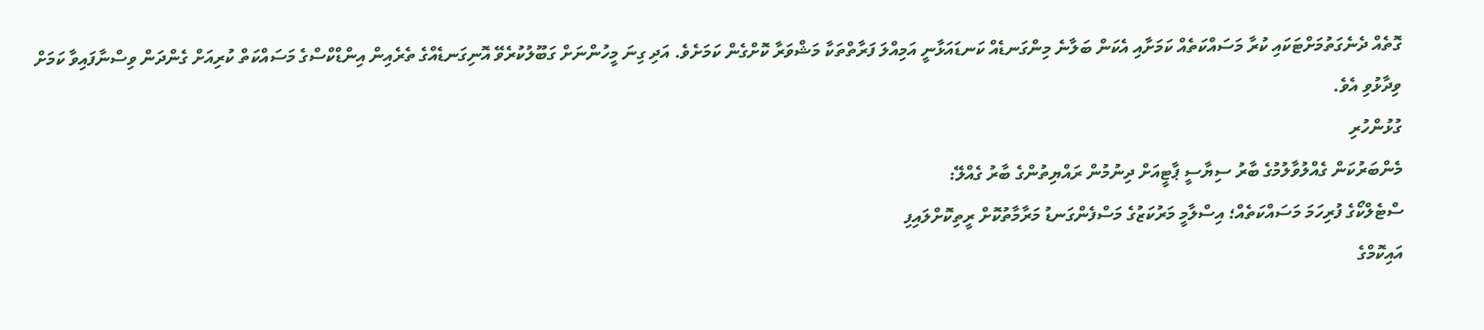ގޮތެއް ދެނެގަތުމަށްޓަކައި ކުރާ މަސައްކަތެއް ކަމަށާއި އެކަން ބަލާނެ މިންގަނޑެއް ކަނޑައަޅާނީ އަމިއްލަ ފަރާތްތަކާ މަޝްވަރާ ކޮށްގެން ކަމަށެވެ. އަދި ގިނަ މީހުންނަށް ގަބޫލުކުރެވޭ އޮނިގަނޑެއްގެ ތެރެއިން އިންޑްކްސްގެ މަސައްކަތް ކުރިއަށް ގެންދަން ވިސްނާފައިވާ ކަމަށް ވިދާޅުވި އެވެ.
ގުޅުންހުރި
މެންބަރުކަން ގެއްލުވާލުމުގެ ބާރު ސިޔާސީ ޕާޓީއަށް ދިނުމުން ރައްޔިތުންގެ ބާރު ގެއްލޭ:
ސްޓެލްކޯގެ ފުރިހަމަ މަސައްކަތެއް؛ އިސްލާމީ މަރުކަޒުގެ މަސްފެންގަނޑު މަރާމާތުކޮށް ރީތިކޮށްލައިފި
އައިކޮމްގެ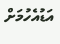އަޑުއެހުމަށް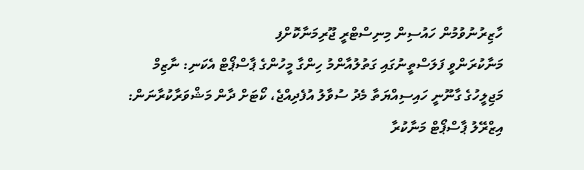ހާޒިރުނުވުމުން ހައުސިން މިނިސްޓްރީ ޖޫރިމަނާކޮށްފި
މަނާކުރަންވީ ފަލަސްތީނުގައި ގަތުލުއާންމު ހިންގާ މީހުންގެ ޕާސްޕޯޓް އެކަނި: ނާޒިމް
މަޖިލީހުގެ ގާނޫނީ ހައިސިއްޔަތާ މެދު ސުވާލު އުފެދިއްޖެ، ކޯޓަށް ދާން މަޝްވަރާކުރާނަން:
އިޒްރޭލު ޕާސްޕޯޓް މަނާކުރާ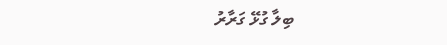ބިލާ ގުޅޭ ގަރާރު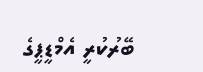ބޭރުކުރީ އެމްޑީޕީގެ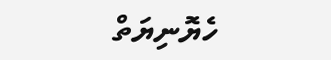ހެޔޮނިޔަތް